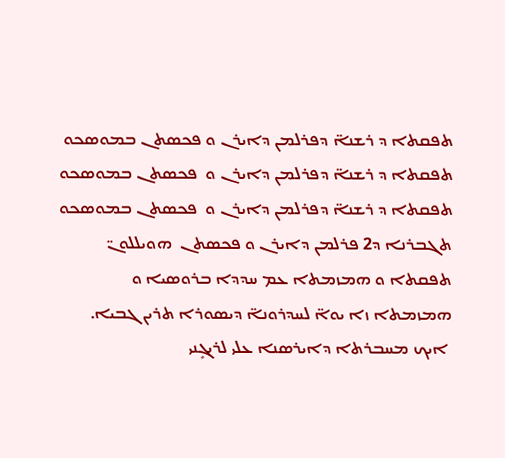ܬܦܩܬܐ ܕ ܪܫܢܐ̈ ܕܦܪܠܡܢ ܕܐܝܪܢ ܘ ܦܟܣܬܢ ܒܡܘܣܟܘ
ܬܦܩܬܐ ܕ ܪܫܢܐ̈ ܕܦܪܠܡܢ ܕܐܝܪܢ ܘ  ܦܟܣܬܢ ܒܡܘܣܟܘ
ܬܦܩܬܐ ܕ ܪܫܢܐ̈ ܕܦܪܠܡܢ ܕܐܝܪܢ ܘ  ܦܟܣܬܢ ܒܡܘܣܟܘ
ܬܓܒܪܢܐ ܕ2 ܦܪܠܡܢ ܕܐܝܪܢ ܘ ܦܟܣܬܢ  ܗܘܝܠܠܘܢ̈ ܬܦܩܬܐ ܘ ܗܡܙܡܬܐ ܥܡ ܚܕܕܐ ܒܪܘܣܝܐ ܘ ܗܡܙܡܬܐ ܙܐ ܝܘܐ̈ ܠܚܕܪܘܢܐ̈ ܕܝܣܘܪܐ ܬܪܝܢ ܓܒܝܐ.
 ܐܝܟ ܡܚܒܪܬܐ ܕܐܝܪܤܢܐ ܥܠܝ ܠܪܝܓܻܢܝ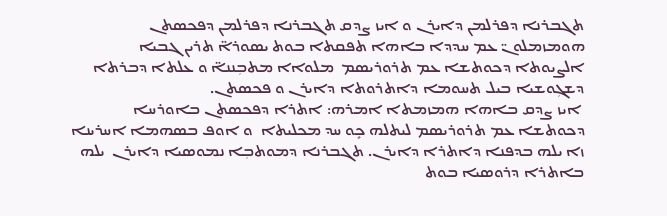ܬܓܒܪܢܐ ܕܦܪܠܡܢ ܕܐܝܪܢ ܘ ܐܝܙ ܨܕܩ ܬܓܒܪܢܐ ܕܦܪܠܡܢ ܕܦܟܣܬܢ  ܗܘܡܙܡܠܘܢ̈ ܥܡ ܚܕܕܐ ܒܐܗܐ ܬܦܩܬܐ ܒܘܬ ܝܣܘܪܐ̈ ܬܪܝܢ ܓܒܝܐ  ܐܠܨܝܘܬܐ ܕܟܘܬܫܐ ܥܡ ܬܪܘܪܝܣܡ  ܡܠܘܐܐ ܡܬܒܼܢܢܐ̈ ܘ ܥܠܬܐ ܕܒܪܬܐ ܕܫܓܼܘܫܝܐ ܒܝܠ ܬܚܘܡܐ ܕܐܬܪܘܬܐ ܕܐܝܪܢ ܘ ܦܟܣܬܢ.
 ܐܝܙ ܨܕܩ ܒܐܗܐ ܗܡܙܡܬܐ ܐܡܪܗ: ܐܬܪܐ ܕܦܟܣܬܢ ܒܐܘܪܚܐ ܕܟܘܬܫܐ ܥܡ ܬܪܘܪܝܣܡ ܠܝܬܠܗ ܟܻܘ ܚܕ ܡܟܠܝܬܐ  ܘ ܐܘܦ ܒܣܗܡܐ ܐܚܪܝܢܐ ܙܐ ܝܠܗ ܒܕܦܢܐ ܕܐܬܪܐ ܕܐܝܪܢ. ܬܓܒܪܢܐ ܕܡܘܬܒܼܐ ܢܡܘܣܝܐ ܕܐܝܪܢ  ܝܠܗ ܒܐܬܪܐ ܕܪܘܣܝܐ ܒܘܬ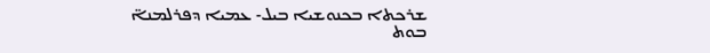ܫܪܟܬܐ ܒܟܢܘܫܝܐ ܒܝܠ- ܥܡܝܐ ܕܦܪܠܡܢܐ̈ ܒܘܬ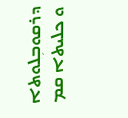ܕܪܩܘܒܼܠܘܬܐ ܘ ܟܠܝܬܐ ܩܡ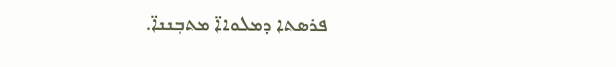ܦܪܣܬܐ ܕܡܠܘܐܐ̈ ܡܬܒܼܢܢܐ̈.